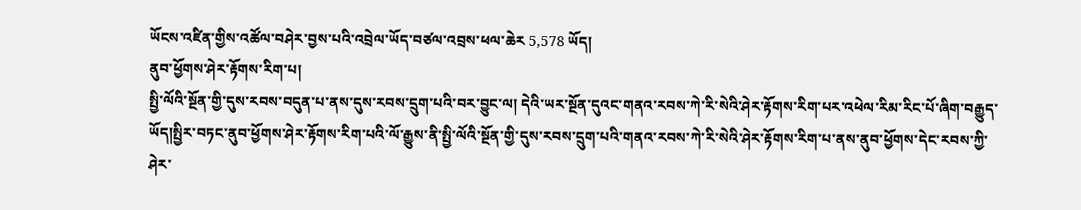ཡོངས་འཛིན་གྱིས་འཚོལ་བཤེར་བྱས་པའི་འབྲེལ་ཡོད་བཙལ་འབྲས་ཕལ་ཆེར 5,578 ཡོད།
ནུབ་ཕྱོགས་ཤེར་རྟོགས་རིག་པ།
སྤྱི་ལོའི་སྔོན་གྱི་དུས་རབས་བདུན་པ་ནས་དུས་རབས་དྲུག་པའི་བར་བྱུང་ལ། དེའི་ཡར་སྔོན་དུའང་གནའ་རབས་ཀེ་རི་སེའི་ཤེར་རྟོགས་རིག་པར་འཕེལ་རིམ་རིང་པོ་ཞིག་བརྒྱུད་ཡོད།སྤྱིར་བཏང་ནུབ་ཕྱོགས་ཤེར་རྟོགས་རིག་པའི་ལོ་རྒྱུས་ནི་སྤྱི་ལོའི་སྔོན་གྱི་དུས་རབས་དྲུག་པའི་གནའ་རབས་ཀེ་རི་སེའི་ཤེར་རྟོགས་རིག་པ་ནས་ནུབ་ཕྱོགས་དེང་རབས་ཀྱི་ཤེར་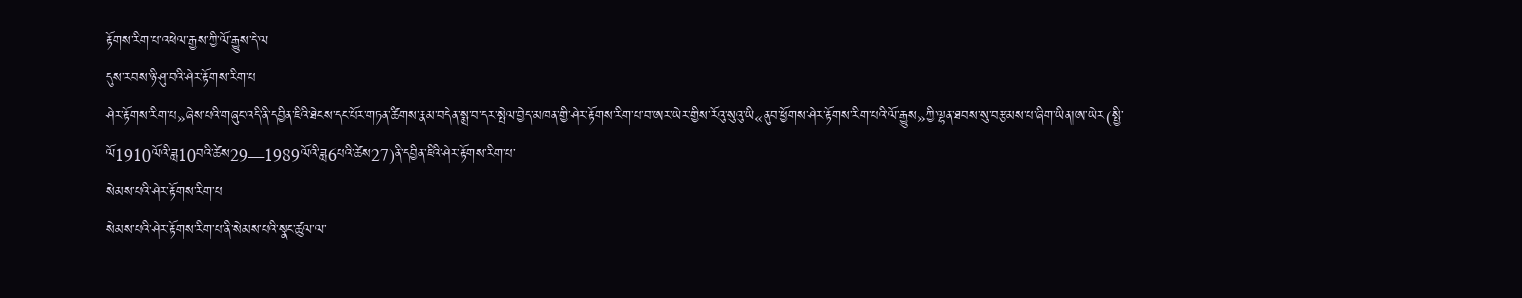རྟོགས་རིག་པ་འཕེལ་རྒྱས་ཀྱི་ལོ་རྒྱུས་དེ་ལ
དུས་རབས་ཉི་ཤུ་བའི་ཤེར་རྟོགས་རིག་པ
ཤེར་རྟོགས་རིག་པ»ཞེས་པའི་གཞུང་འདི་ནི་དབྱིན་ཇིའི་ཐེངས་དང་པོར་གཏན་ཚིགས་རྣམ་བདེན་སྨྲ་བ་དར་སྤེལ་བྱེད་མཁན་གྱི་ཤེར་རྟོགས་རིག་པ་བ་ཨར་ཡེར་གྱིས་རོའུ་སུའུ་ཡི«ནུབ་ཕྱོགས་ཤེར་རྟོགས་རིག་པའི་ལོ་རྒྱུས»ཀྱི་ལྷན་ཐབས་སུ་བརྩམས་པ་ཞིག་ཡིན།ཨ་ཡེར(སྤྱི་ལོ1910ལོའི་ཟླ10བའི་ཚེས29—1989ལོའི་ཟླ6པའི་ཚེས27)ནི་དབྱིན་ཇིའི་ཤེར་རྟོགས་རིག་པ་
སེམས་པའི་ཤེར་རྟོགས་རིག་པ
སེམས་པའི་ཤེར་རྟོགས་རིག་པ་ནི་སེམས་པའི་སྣང་ཚུལ་ལ་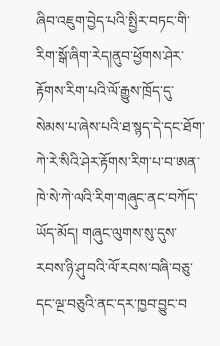ཞིབ་འཇུག་བྱེད་པའི་སྤྱིར་བཏང་གི་རིག་སྒོ་ཞིག་རེད།ནུབ་ཕྱོགས་ཤེར་རྟོགས་རིག་པའི་ལོ་རྒྱུས་ཁྲོད་དུ་སེམས་པ་ཞེས་པའི་ཐ་སྙད་དེ་དང་ཐོག་ཀེ་རེ་སིའི་ཤེར་རྟོགས་རིག་པ་བ་ཨན་ཁེ་སེ་ཀེ་ལའི་རིག་གཞུང་ནང་བཀོད་ཡོད་མོད། གཞུང་ལུགས་སུ་དུས་རབས་ཉི་ཤུ་བའི་ལོ་རབས་བཞི་བཅུ་དང་ལྔ་བཅུའི་ནང་དར་ཁྱབ་བྱུང་བ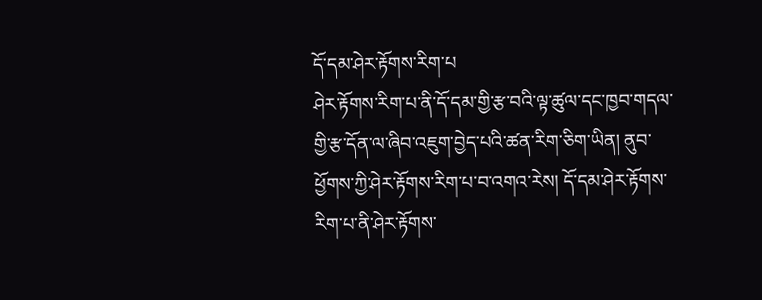དོ་དམ་ཤེར་རྟོགས་རིག་པ
ཤེར་རྟོགས་རིག་པ་ནི་དོ་དམ་གྱི་རྩ་བའི་ལྟ་ཚུལ་དང་ཁྱབ་གདལ་གྱི་རྩ་དོན་ལ་ཞིབ་འཇུག་བྱེད་པའི་ཚན་རིག་ཅིག་ཡིན། ནུབ་ཕྱོགས་ཀྱི་ཤེར་རྟོགས་རིག་པ་བ་འགའ་རེས། དོ་དམ་ཤེར་རྟོགས་རིག་པ་ནི་ཤེར་རྟོགས་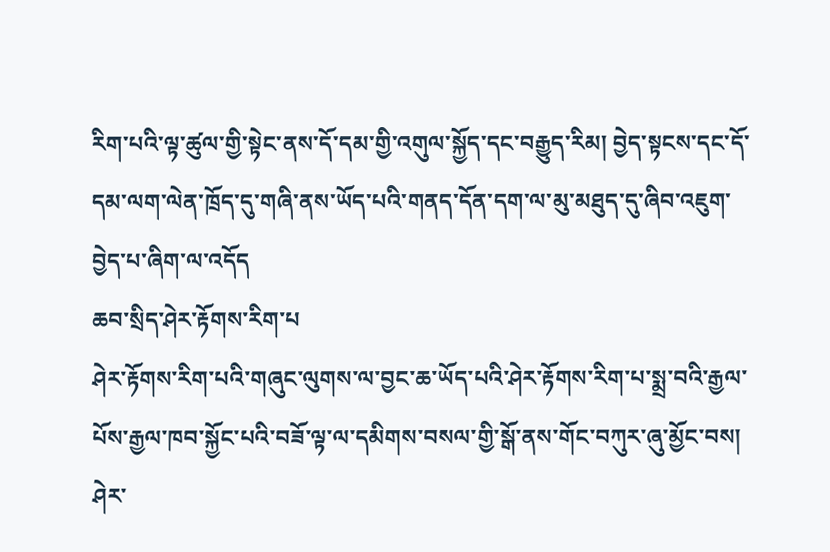རིག་པའི་ལྟ་ཚུལ་གྱི་སྟེང་ནས་དོ་དམ་གྱི་འགུལ་སྐྱོད་དང་བརྒྱུད་རིམ། བྱེད་སྟངས་དང་དོ་དམ་ལག་ལེན་ཁྲོད་དུ་གཞི་ནས་ཡོད་པའི་གནད་དོན་དག་ལ་མུ་མཐུད་དུ་ཞིབ་འཇུག་བྱེད་པ་ཞིག་ལ་འདོད
ཆབ་སྲིད་ཤེར་རྟོགས་རིག་པ
ཤེར་རྟོགས་རིག་པའི་གཞུང་ལུགས་ལ་བྱང་ཆ་ཡོད་པའི་ཤེར་རྟོགས་རིག་པ་སྨྲ་བའི་རྒྱལ་པོས་རྒྱལ་ཁབ་སྐྱོང་པའི་བཟོ་ལྟ་ལ་དམིགས་བསལ་གྱི་སྒོ་ནས་གོང་བཀུར་ཞུ་མྱོང་བས། ཤེར་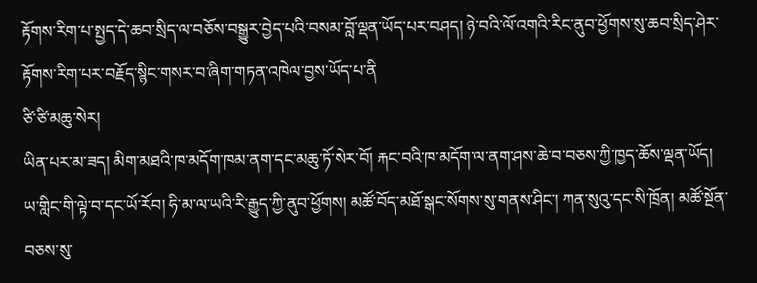རྟོགས་རིག་པ་སྤྱད་དེ་ཆབ་སྲིད་ལ་བཅོས་བསྒྱུར་བྱེད་པའི་བསམ་བློ་ལྡན་ཡོད་པར་བཤད། ཉེ་བའི་ལོ་འགའི་རིང་ནུབ་ཕྱོགས་སུ་ཆབ་སྲིད་ཤེར་རྟོགས་རིག་པར་བརྗོད་སྙིང་གསར་བ་ཞིག་གཏན་འཁེལ་བྱས་ཡོད་པ་ནི
ཙི་ཙི་མཆུ་སེར།
ཡིན་པར་མ་ཟད། མིག་མཐའི་ཁ་མདོག་ཁམ་ནག་དང་མཆུ་ཏོ་སེར་བོ། རྐང་བའི་ཁ་མདོག་ལ་ནག་ཤས་ཆེ་བ་བཅས་ཀྱི་ཁྱད་ཆོས་ལྡན་ཡོད། ཡ་གླིང་གི་ལྟེ་བ་དང་ཡོ་རོབ། ཧི་མ་ལ་ཡའི་རི་རྒྱུད་ཀྱི་ནུབ་ཕྱོགས། མཚོ་བོད་མཐོ་སྒང་སོགས་སུ་གནས་ཤིང་། ཀན་སུའུ་དང་སི་ཁྲོན། མཚོ་སྔོན་བཅས་སུ་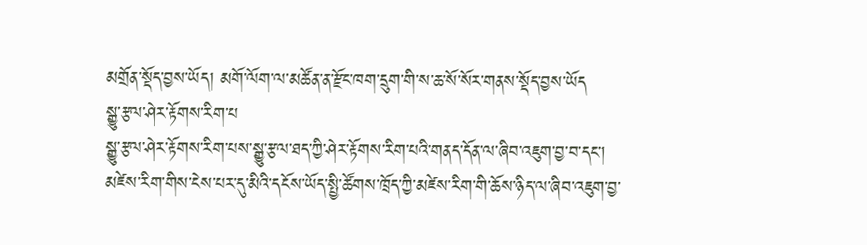མགྲོན་སྡོད་བྱས་ཡོད། མགོ་ལོག་ལ་མཚོན་ན་རྫོང་ཁག་དྲུག་གི་ས་ཆ་སོ་སོར་གནས་སྡོད་བྱས་ཡོད
སྒྱུ་རྩལ་ཤེར་རྟོགས་རིག་པ
སྒྱུ་རྩལ་ཤེར་རྟོགས་རིག་པས་སྒྱུ་རྩལ་ཐད་ཀྱི་ཤེར་རྟོགས་རིག་པའི་གནད་དོན་ལ་ཞིབ་འཇུག་བྱ་བ་དང་། མཛེས་རིག་གིས་ངེས་པར་དུ་མིའི་དངོས་ཡོད་སྤྱི་ཚོགས་ཁྲོད་ཀྱི་མཛེས་རིག་གི་ཆོས་ཉིད་ལ་ཞིབ་འཇུག་བྱ་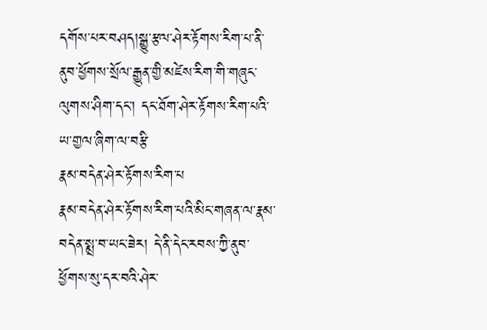དགོས་པར་བཤད།སྒྱུ་རྩལ་ཤེར་རྟོགས་རིག་པ་ནི་ནུབ་ཕྱོགས་སྲོལ་རྒྱུན་གྱི་མཛེས་རིག་གི་གཞུང་ལུགས་ཤིག་དང་། དང་ཐོག་ཤེར་རྟོགས་རིག་པའི་ཡ་གྱལ་ཞིག་ལ་བརྩི
རྣམ་བདེན་ཤེར་རྟོགས་རིག་པ
རྣམ་བདེན་ཤེར་རྟོགས་རིག་པའི་མིང་གཞན་ལ་རྣམ་བདེན་སྨྲ་བ་ཡང་ཟེར། དེ་ནི་དེང་རབས་ཀྱི་ནུབ་ཕྱོགས་སུ་དར་བའི་ཤེར་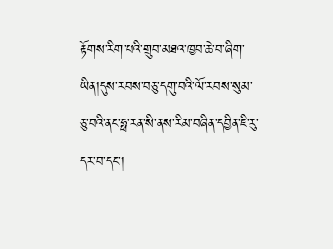རྟོགས་རིག་པའི་གྲུབ་མཐའ་ཁྱབ་ཆེ་བ་ཞིག་ཡིན།དུས་རབས་བཅུ་དགུ་བའི་ལོ་རབས་སུམ་ཅུ་བའི་ནང་ཧྥ་རན་སི་ནས་རིམ་བཞིན་དབྱིན་ཇི་རུ་དར་བ་དང་།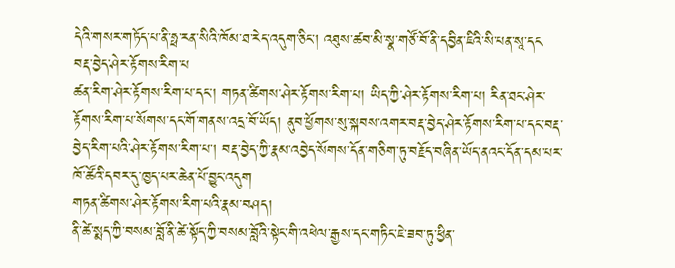དེའི་གསར་གཏོད་པ་ནི་ཧྥ་རན་སིའི་ཁོམ་ཐ་རེད་འདུག་ཅིང་། འཐུས་ཚབ་མི་སྣ་གཙོ་བོ་ནི་དབྱིན་ཇིའི་སི་པན་སཱ་དང
བརྡ་བྱེད་ཤེར་རྟོགས་རིག་པ
ཚན་རིག་ཤེར་རྟོགས་རིག་པ་དང་། གཏན་ཚིགས་ཤེར་རྟོགས་རིག་པ། ཡིད་ཀྱི་ཤེར་རྟོགས་རིག་པ། རིན་ཐང་ཤེར་རྟོགས་རིག་པ་སོགས་དང་གོ་གནས་འདྲ་བོ་ཡོད། ནུབ་ཕྱོགས་སུ་སྐབས་འགར་བརྡ་བྱེད་ཤེར་རྟོགས་རིག་པ་དང་བརྡ་བྱེད་རིག་པའི་ཤེར་རྟོགས་རིག་པ་། བརྡ་བྱེད་ཀྱི་རྣམ་འབྱེད་སོགས་དོན་གཅིག་ཏུ་བརྗོད་བཞིན་ཡོད་ནའང་དོན་དམ་པར་ཁོ་ཚོའི་དབར་དུ་ཁྱད་པར་ཆེན་པོ་བྱུང་འདུག
གཏན་ཚིགས་ཤེར་རྟོགས་རིག་པའི་རྣམ་བཤད།
ནི་ཚེ་སྨད་ཀྱི་བསམ་བློ་ནི་ཚེ་སྟོད་ཀྱི་བསམ་བློའི་སྟེང་གི་འཕེལ་རྒྱས་དང་གཏིང་ཇེ་ཟབ་ཏུ་ཕྱིན་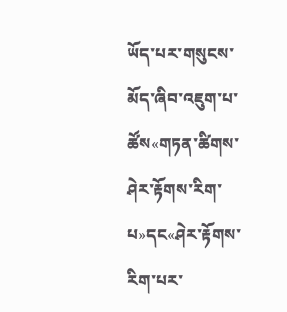ཡོད་པར་གསུངས་མོད་ཞིབ་འཇུག་པ་ཚོས«གཏན་ཚིགས་ཤེར་རྟོགས་རིག་པ»དང«ཤེར་རྟོགས་རིག་པར་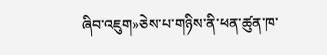ཞིབ་འཇུག»ཅེས་པ་གཉིས་ནི་ཕན་ཚུན་ཁ་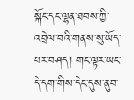སྐོང་དང་ལྷན་ཐབས་ཀྱི་འབྲེལ་བའི་གནས་སུ་ཡོད་པར་བཤད། གང་ལྟར་ཡང་དེ་དག་གིས་དེང་དུས་ནུབ་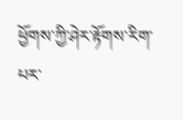ཕྱོགས་ཀྱི་ཤེར་རྟོགས་རིག་པར་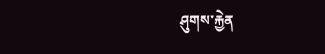ཤུགས་རྐྱེན